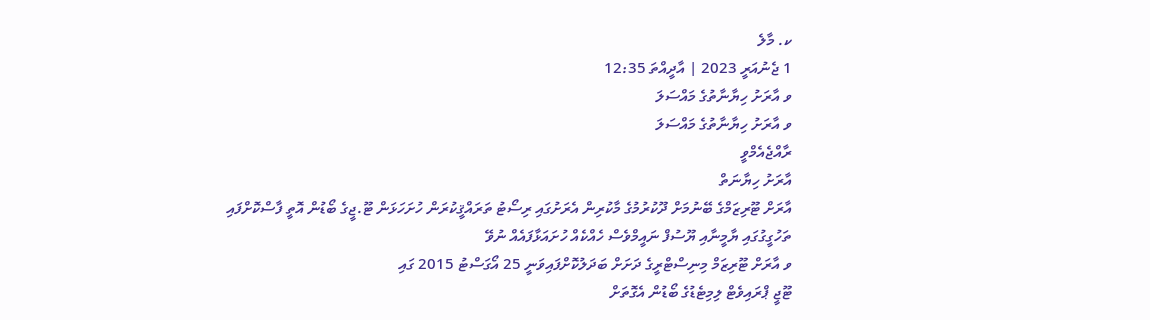ކ. މާލެ
1 ޖެނުއަރީ 2023 | އާދީއްތަ 12:35
ވ އާރަށު ހިޔާނާތުގެ މައްސަލަ
ވ އާރަށު ހިޔާނާތުގެ މައްސަލަ
ރާއްޖެއެމްވީ
އާރަށު ހިޔާނަތް
އާރަށް ޓޫރިޒަމްގެ ބޭނުމަށް ދޫކުރުމުގެ މާކުރިން އެރަށުގައި ރިސޯޓު ތަރައްޤީކުރަން ހުށަހަޅަން ޓޫ.ޖީގެ ބޯޑުން އޮތީ ފާސްކޮށްފައި
ތަހުގީގުގައި ޔާމީނާއި ޔޫސުފް ނައީމްވެސް ހެއްކެއް ހުށައަޅާފައެއް ނުވޭ
ވ އާރަށް ޓޫރިޒަމް މިނިސްޓްރީގެ ދަށަށް ބަދަލުކޮށްފައިވަނީ 25 އޯގަސްޓު 2015 ގައި
ޓޫޖީ ޕްރައިވެޓް ލިމިޓެޑުގެ ބޯޑުން އެގޮތަށް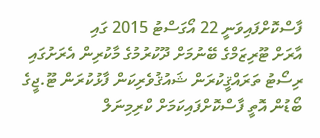ފާސްކޮށްފައިވަނީ 22 އޯގަސްޓު 2015 ގައި
އާރަށް ޓޫރިޒަމްގެ ބޭނުމަށް ދޫކުރުމުގެ މާކުރިން އެރަށުގައި ރިސޯޓު ތަރައްޤީކުރަން ޝައުޤުވެރިކަން ފާޅުކުރަން ޓޫ.ޖީގެ ބޯޑުން އޮތީ ފާސްކޮށްފައިކަމަށް ކްރިމިނަލް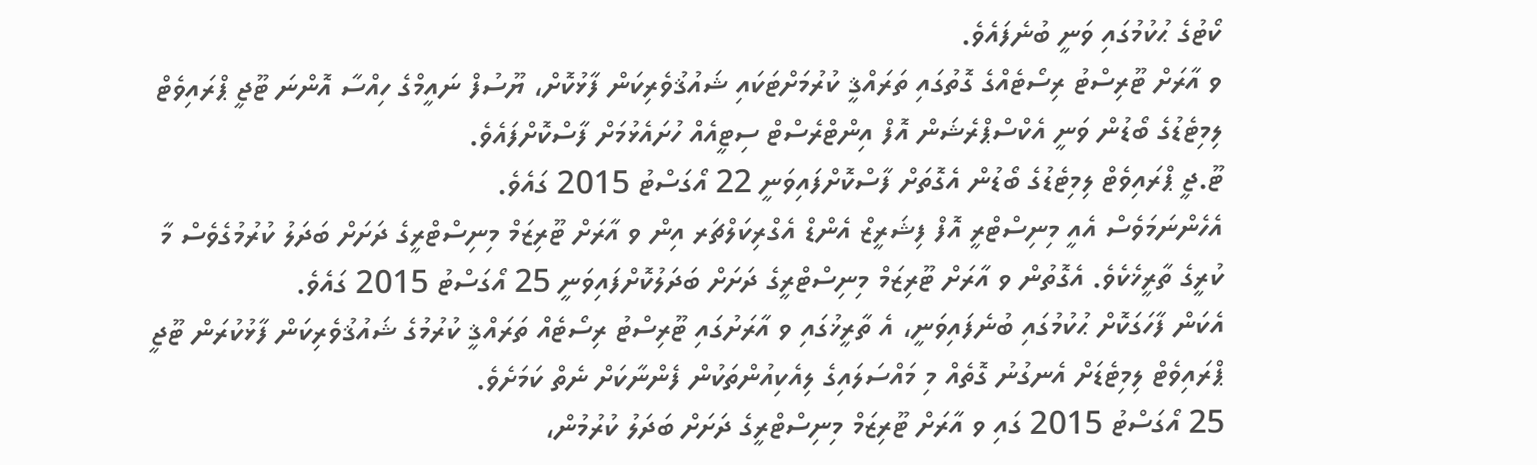ކޯޓުގެ ޙުކުމުގައި ވަނީ ބުނެފައެވެ.
ވ އާރަށް ޓޫރިސްޓު ރިސޯޓެއްގެ ގޮތުގައި ތަރައްޤީ ކުރުމަށްޓަކައި ޝައުޤުވެރިކަން ފާޅުކޮށް، ޔޫސުފް ނައީމްގެ ހިއްސާ އޮންނަ ޓޫޖީ ޕްރައިވެޓް ލިމިޓެޑުގެ ބޯޑުން ވަނީ އެކްސްޕްރެޝަން އޮފް އިންޓްރެސްޓް ސިޓީއެއް ހުށައެޅުމަށް ފާސްކޮށްފައެވެ.
ޓޫ.ޖީ ޕްރައިވެޓް ލިމިޓެޑުގެ ބޯޑުން އެގޮތަށް ފާސްކޮށްފައިވަނީ 22 އޯގަސްޓު 2015 ގައެވެ.
އެހެންނަމަވެސް އެއީ މިނިސްޓްރީ އޮފް ފިޝަރީޒް އެންޑް އެގްރިކަލްޗަރ އިން ވ އާރަށް ޓޫރިޒަމް މިނިސްޓްރީގެ ދަށަށް ބަދަލު ކުރުމުގެވެސް މާ ކުރީގެ ތާރީޚެކެވެ. އެގޮތުން ވ އާރަށް ޓޫރިޒަމް މިނިސްޓްރީގެ ދަށަށް ބަދަލުކޮށްފައިވަނީ 25 އޯގަސްޓު 2015 ގައެވެ.
އެކަން ފާހަގަކޮށް ޙުކުމުގައި ބުނެފައިވަނީ، އެ ތާރީޚުގައި ވ އާރަށުގައި ޓޫރިސްޓު ރިސޯޓެއް ތަރައްޤީ ކުރުމުގެ ޝައުޤުވެރިކަން ފާޅުކުރަން ޓޫޖީ ޕްރައިވެޓް ލިމިޓެޑަށް އެނގުނު ގޮތެއް މި މައްސަލައިގެ ލިއެކިއުންތަކުން ފެންނާކަށް ނެތް ކަމަށެވެ.
25 އޯގަސްޓު 2015 ގައި ވ އާރަށް ޓޫރިޒަމް މިނިސްޓްރީގެ ދަށަށް ބަދަލު ކުރުމުން،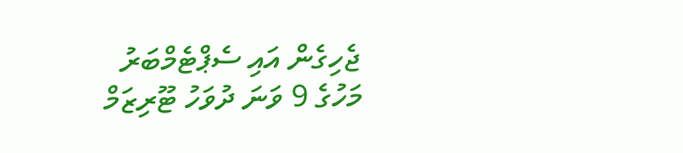ޖެހިގެން އައި ސެޕްޓެމްބަރު މަހުގެ 9 ވަނަ ދުވަހު ޓޫރިޒަމް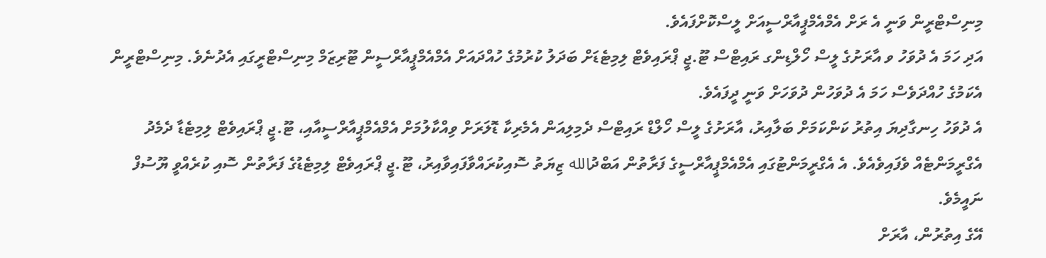މިނިސްޓްރީން ވަނީ އެ ރަށް އެމްއެމްޕީއާރްސީއަށް ލީސްކޮށްފައެވެ.
އަދި ހަމަ އެ ދުވަހު ވ އާރަށުގެ ލީސް ހޯލްޑިންގ ރައިޓްސް ޓޫ.ޖީ ޕްރައިވެޓް ލިމިޓެޑަށް ބަދަލު ކުރުމުގެ ހުއްދައަށް އެމްއެމްޕީއާރްސީން ޓޫރިޒަމް މިނިސްޓްރީގައި އެދުނެވެ. މިނިސްޓްރީން އެކަމުގެ ހުއްދަވެސް ހަމަ އެ ދުވަހުން ދުވަހަށް ވަނީ ދީފައެވެ.
އެ ދުވަހު ހިނގާދިޔަ އިތުރު ކަންކަމަށް ބަލާއިރު، އާރަށުގެ ލީސް ހޯލްޑް ރައިޓްސް ދެމިލިއަން އެމެރިކާ ޑޮލަރަށް ވިއްކާލުމަށް އެމްއެމްޕީއާރްސީއާއި، ޓޫ.ޖީ ޕްރައިވެޓް ލިމިޓެޑާ ދެމެދު އެގްރީމަންޓެއް ވެފައިވެއެވެ. އެ އެގްރީމަންޓުގައި އެމްއެމްޕީއާރްސީގެ ފަރާތުން އަބްދުالله ޒިޔަތު ސޮއިކުރައްވާފައިވާއިރު، ޓޫ.ޖީ ޕްރައިވެޓް ލިމިޓެޑުގެ ފަރާތުން ސޮއި ކުރެއްވީ ޔޫސުފް ނައީމެވެ.
އޭގެ އިތުރުން، އާރަށް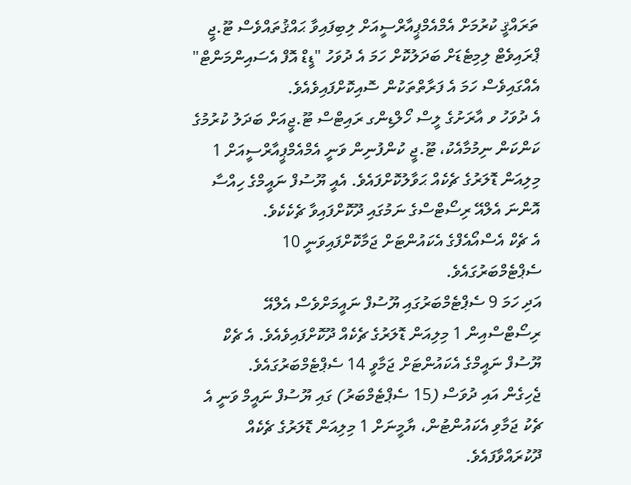ތަރައްޤީ ކުރުމަށް އެމްއެމްޕީއާރްސީއަށް ލިބިފައިވާ ޙައްޤުތައްވެސް ޓޫ.ޖީ ޕްރައިވެޓް ލިމިޓެޑަށް ބަދަލުކޮށް ހަމަ އެ ދުވަހު "ޑީޑް އޮފް އެސައިންމަންޓް" އެއްގައިވެސް ހަމަ އެ ފަރާތްތަކުން ސޮއިކޮށްފައިވެއެވެ.
އެ ދުވަހު ވ އާރަށުގެ ލީސް ހޯލްޑިންގ ރައިޓްސް ޓޫ.ޖީއަށް ބަދަލު ކުރުމުގެ ކަންކަން ނިމުމާއެކު، ޓޫ.ޖީ ކުންފުނިން ވަނީ އެމްއެމްޕީއާރްސީއަށް 1 މިލިއަން ޑޮލަރުގެ ޗެކެއް ޙަވާލުކޮށްފައެވެ. އެއީ ޔޫސުފް ނައީމްގެ ހިއްސާ އޮންނަ އެލްއޭ ރިސޯޓްސްގެ ނަމުގައި ދޫކޮށްފައިވާ ޗެކެކެވެ.
އެ ޗެކް އެސްއޯއެފްގެ އެކައުންޓަށް ޖަމާކޮށްފައިވަނީ 10 ސެޕްޓެމްބަރުގައެވެ.
އަދި ހަމަ 9 ސެޕްޓެމްބަރުގައި ޔޫސުފް ނައީމަށްވެސް އެލްއޭ ރިސޯޓްސްއިން 1 މިލިއަން ޑޮލަރުގެ ޗެކެއް ދޫކޮށްފައިވެއެވެ. އެ ޗެކް ޔޫސުފް ނައީމްގެ އެކައުންޓަށް ޖަމާވީ 14 ސެޕްޓެމްބަރުގައެވެ.
ޖެހިގެން އައި ދުވަސް (15 ސެޕްޓެމްބަރު) ގައި ޔޫސުފް ނައީމް ވަނީ އެ ޗެކު ޖަމާވި އެކައުންޓުން، ޔާމީނަށް 1 މިލިއަން ޑޮލަރުގެ ޗެކެއް ދޫކުރައްވާފައެވެ.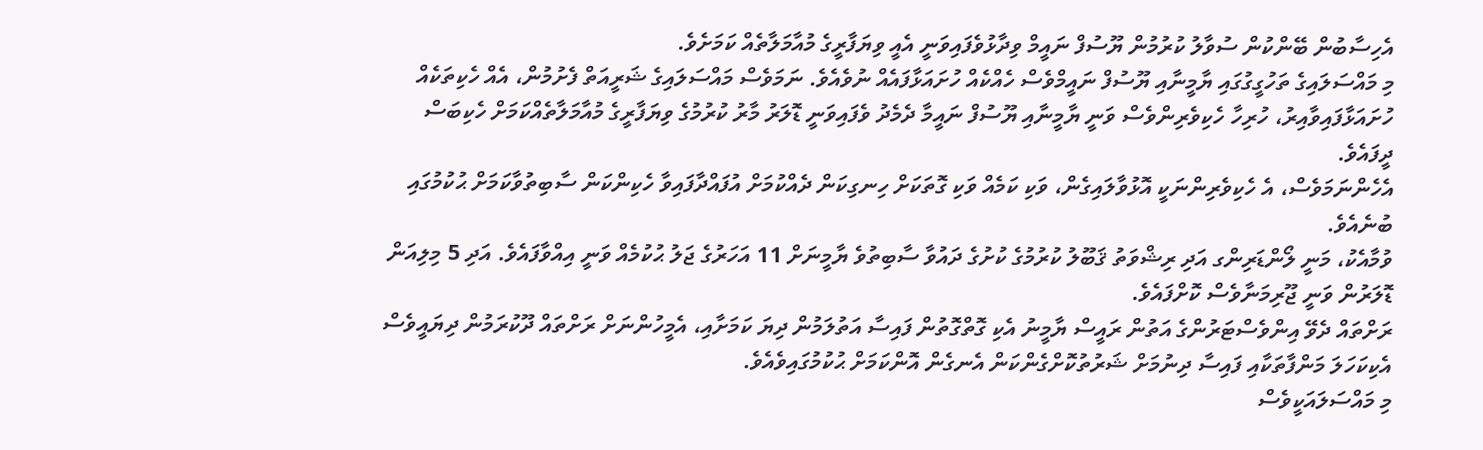އެހިސާބުން ބޭންކުން ސުވާލު ކުރުމުން ޔޫސުފް ނައީމް ވިދާޅުވެފައިވަނީ އެއީ ވިޔަފާރީގެ މުއާމަލާތެއް ކަމަށެވެ.
މި މައްސަލައިގެ ތަހުގީގުގައި ޔާމީނާއި ޔޫސުފް ނައީމްވެސް ހެއްކެއް ހުށައަޅާފައެއް ނުވެއެވެ. ނަމަވެސް މައްސަލައިގެ ޝަރީއަތް ފެށުމުން، އެއް ހެކިތަކެއް ހުށައަޅާފައިވާއިރު، ހުރިހާ ހެކިވެރިންވެސް ވަނީ ޔާމީނާއި ޔޫސުފް ނައީމާ ދެމެދު ވެފައިވަނީ ޑޮލަރު މާރު ކުރުމުގެ ވިޔަފާރީގެ މުއާމަލާތެއްކަމަށް ހެކިބަސް ދީފައެވެ.
އެހެންނަމަވެސް، އެ ހެކިވެރިންނަކީ އޮޅުވާލައިގެން، ވަކި ކަމެއް ވަކި ގޮތަކަށް ހިނގިކަން ދެއްކުމަށް އުފައްދާފައިވާ ހެކިންކަން ސާބިތުވާކަމަށް ޙުކުމުގައި ބުނެއެވެ.
ވުމާއެކު، މަނީ ލޯންޑަރިންގ އަދި ރިޝްވަތު ޤަބޫލު ކުރުމުގެ ކުށުގެ ދައުވާ ސާބިތުވެ ޔާމީނަށް 11 އަހަރުގެ ޖަލު ޙުކުމެއް ވަނީ އިއްވާފައެވެ. އަދި 5 މިލިއަން ޑޮލަރުން ވަނީ ޖޫރިމަނާވެސް ކޮށްފައެވެ.
ރަށްތައް ދެވޭ އިންވެސްޓަރުންގެ އަތުން ރައީސް ޔާމީނު އެކި ގޮތްގޮތުން ފައިސާ އަތުލަމުން ދިޔަ ކަމަށާއި، އެމީހުންނަށް ރަށްތައް ދޫކުރަމުން ދިޔައީވެސް އެކިކަހަލަ މަންފާތަކާއި ފައިސާ ދިނުމަށް ޝަރުތުކޮށްގެންކަން އެނގެން އޮންކަމަށް ޙުކުމުގައިވެއެވެ.
މި މައްސަލައަކީވެސް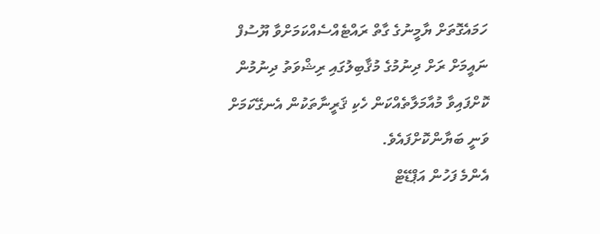ހަމައެގޮތަށް ޔާމީނުގެ ގާތް ރައްޓެއްސެއްކަމަށްވާ ޔޫސުފް ނައީމަށް ރަށް ދިނުމުގެ މުޤާބިލުގައި ރިޝްވަތު ދިނުމުން ކޮށްފައިވާ މުއާމަލާތެއްކަން ހެކި ޤަރީނާތަކުން އެނގޭކަމަށް ވަނީ ބަޔާންކޮށްފައެވެ.
އެންމެ ފަހުން އަޕްޑޭޓް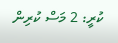ކުރީ: 2 މަސް ކުރިން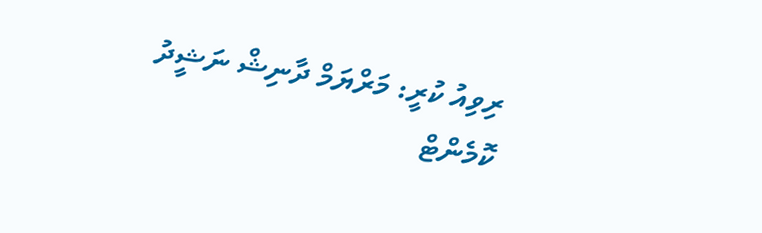ރިވިއު ކުރީ: މަރްޔަމް ދާނިޝް ނަޝީދު
ކޮމެންޓް